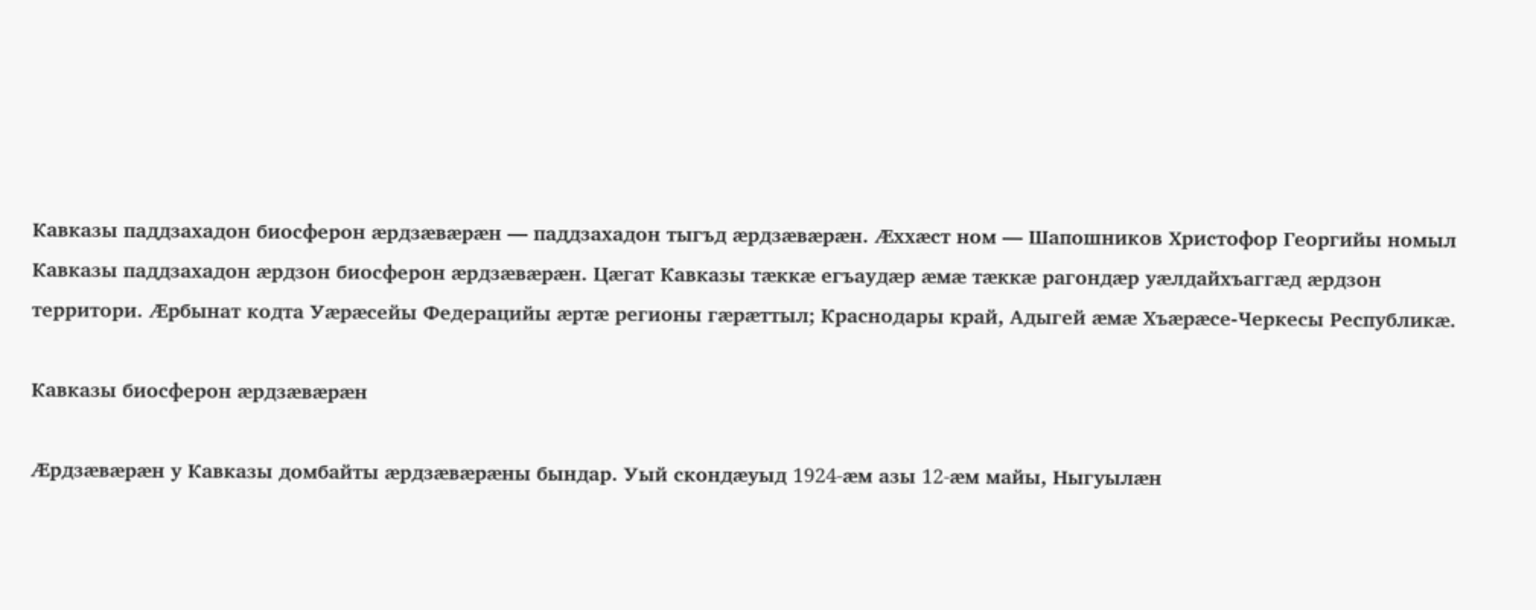Кавказы паддзахадон биосферон æрдзæвæрæн — паддзахадон тыгъд æрдзæвæрæн. Æххæст ном — Шапошников Христофор Георгийы номыл Кавказы паддзахадон æрдзон биосферон æрдзæвæрæн. Цæгат Кавказы тæккæ егъаудæр æмæ тæккæ рагондæр уæлдайхъаггæд æрдзон территори. Æрбынат кодта Уæрæсейы Федерацийы æртæ регионы гæрæттыл; Краснодары край, Адыгей æмæ Хъæрæсе-Черкесы Республикæ.

Кавказы биосферон æрдзæвæрæн

Æрдзæвæрæн у Кавказы домбайты æрдзæвæрæны бындар. Уый скондæуыд 1924-æм азы 12-æм майы, Ныгуылæн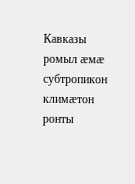Кавказы ромыл æмæ субтропикон климæтон ронты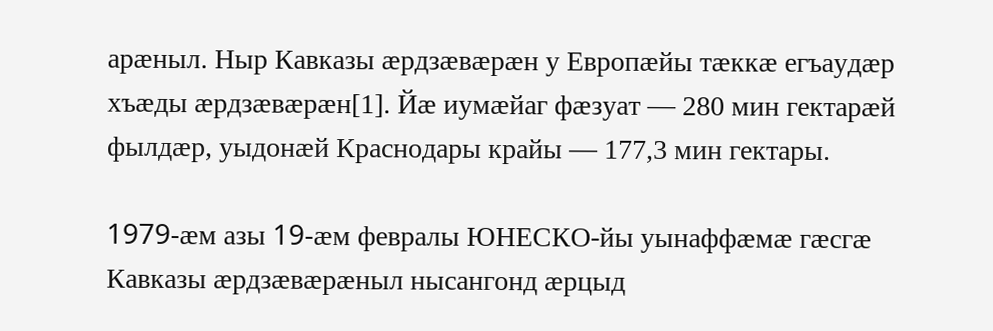арæныл. Ныр Кавказы æрдзæвæрæн у Европæйы тæккæ егъаудæр хъæды æрдзæвæрæн[1]. Йæ иумæйаг фæзуат — 280 мин гектарæй фылдæр, уыдонæй Краснодары крайы — 177,3 мин гектары.

1979-æм азы 19-æм февралы ЮНЕСКО-йы уынаффæмæ гæсгæ Кавказы æрдзæвæрæныл нысангонд æрцыд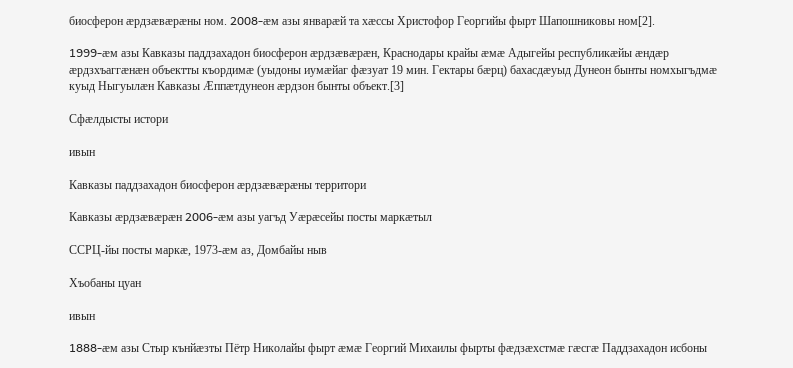биосферон æрдзæвæрæны ном. 2008-æм азы январæй та хæссы Христофор Георгийы фырт Шапошниковы ном[2].

1999-æм азы Кавказы паддзахадон биосферон æрдзæвæрæн, Краснодары крайы æмæ Адыгейы республикæйы æндæр æрдзхъаггæнæн объектты къордимæ (уыдоны иумæйаг фæзуат 19 мин. Гектары бæрц) бахасдæуыд Дунеон бынты номхыгъдмæ куыд Ныгуылæн Кавказы Æппæтдунеон æрдзон бынты объект.[3]

Сфæлдысты истори

ивын

Кавказы паддзахадон биосферон æрдзæвæрæны территори

Кавказы æрдзæвæрæн 2006-æм азы уагъд Уæрæсейы посты маркæтыл

ССРЦ-йы посты маркæ, 1973-æм аз, Домбайы ныв

Хъобаны цуан

ивын

1888-æм азы Стыр кънйæзты Пётр Николайы фырт æмæ Георгий Михаилы фырты фæдзæхстмæ гæсгæ Паддзахадон исбоны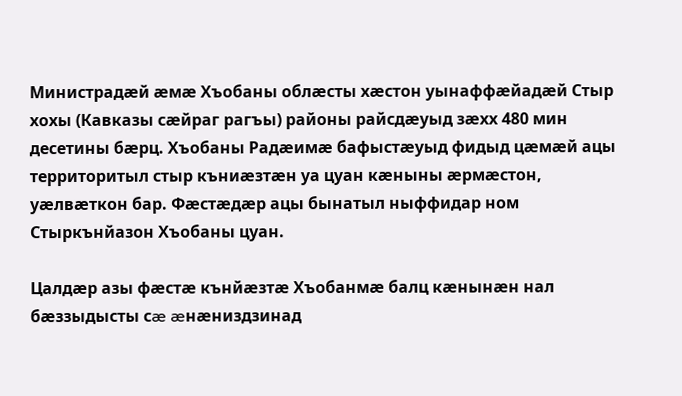Министрадæй æмæ Хъобаны облæсты хæстон уынаффæйадæй Стыр хохы (Кавказы сæйраг рагъы) районы райсдæуыд зæхх 480 мин десетины бæрц. Хъобаны Радæимæ бафыстæуыд фидыд цæмæй ацы территоритыл стыр къниæзтæн уа цуан кæныны æрмæстон, уæлвæткон бар. Фæстæдæр ацы бынатыл ныффидар ном Стыркънйазон Хъобаны цуан.

Цалдæр азы фæстæ кънйæзтæ Хъобанмæ балц кæнынæн нал бæззыдысты сæ æнæниздзинад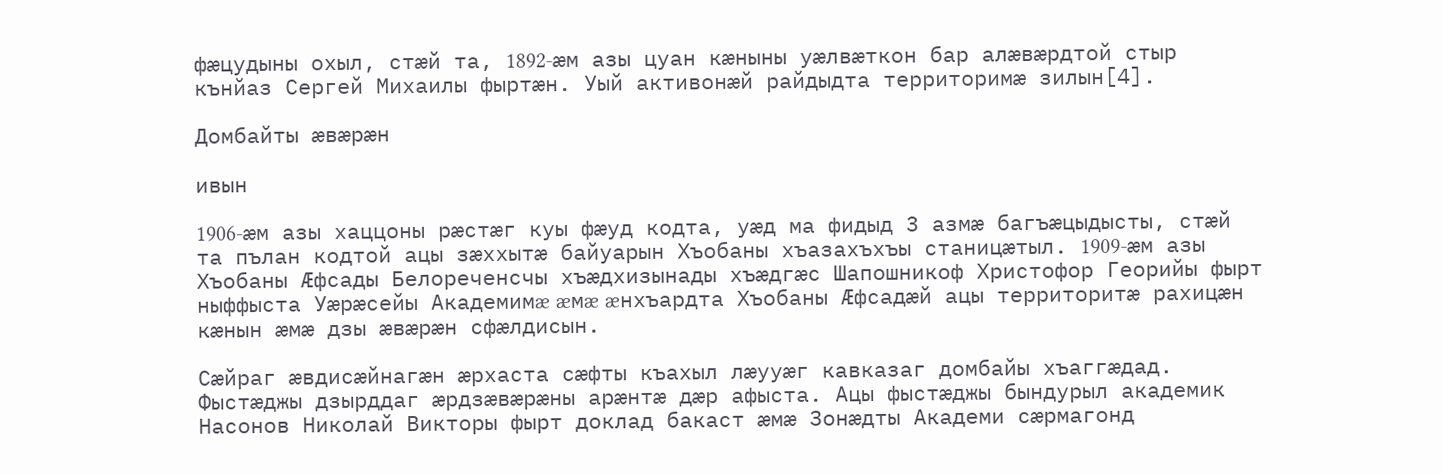фæцудыны охыл, стæй та, 1892-æм азы цуан кæныны уæлвæткон бар алæвæрдтой стыр кънйаз Сергей Михаилы фыртæн. Уый активонæй райдыдта территоримæ зилын[4].

Домбайты æвæрæн

ивын

1906-æм азы хаццоны рæстæг куы фæуд кодта, уæд ма фидыд 3 азмæ багъæцыдысты, стæй та пълан кодтой ацы зæххытæ байуарын Хъобаны хъазахъхъы станицæтыл. 1909-æм азы Хъобаны Æфсады Белореченсчы хъæдхизынады хъæдгæс Шапошникоф Христофор Георийы фырт ныффыста Уæрæсейы Академимæ æмæ æнхъардта Хъобаны Æфсадæй ацы территоритæ рахицæн кæнын æмæ дзы æвæрæн сфæлдисын.

Сæйраг æвдисæйнагæн æрхаста сæфты къахыл лæууæг кавказаг домбайы хъаггæдад. Фыстæджы дзырддаг æрдзæвæрæны арæнтæ дæр афыста. Ацы фыстæджы бындурыл академик Насонов Николай Викторы фырт доклад бакаст æмæ Зонæдты Академи сæрмагонд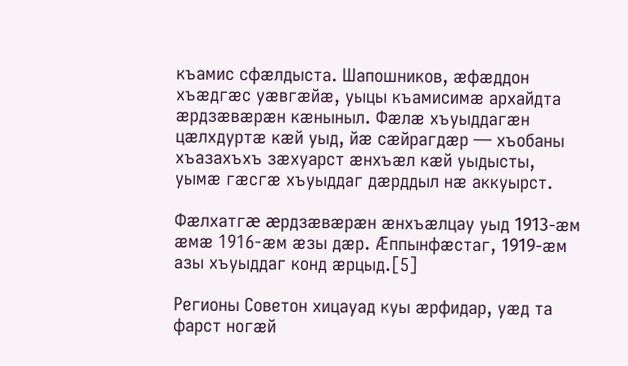къамис сфæлдыста. Шапошников, æфæддон хъæдгæс уæвгæйæ, уыцы къамисимæ архайдта æрдзæвæрæн кæныныл. Фæлæ хъуыддагæн цæлхдуртæ кæй уыд, йæ сæйрагдæр — хъобаны хъазахъхъ зæхуарст æнхъæл кæй уыдысты, уымæ гæсгæ хъуыддаг дæрддыл нæ аккуырст.

Фæлхатгæ æрдзæвæрæн æнхъæлцау уыд 1913-æм æмæ 1916-æм æзы дæр. Æппынфæстаг, 1919-æм азы хъуыддаг конд æрцыд.[5]

Регионы Советон хицауад куы æрфидар, уæд та фарст ногæй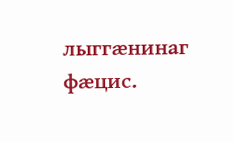лыггæнинаг фæцис.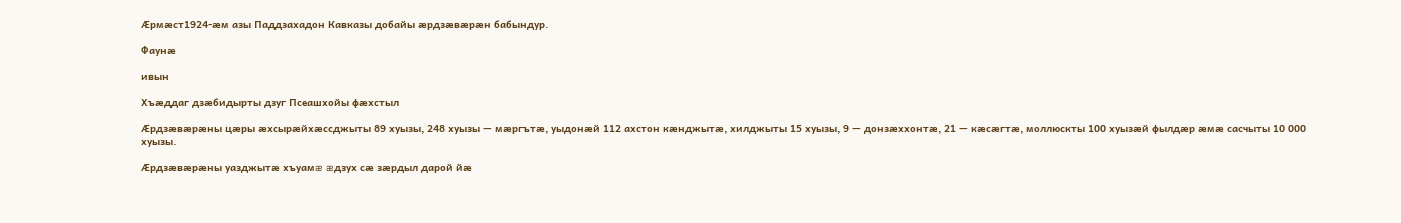Æрмæст1924-æм азы Паддзахадон Кавказы добайы æрдзæвæрæн бабындур.

Фаунæ

ивын

Хъæддаг дзæбидырты дзуг Псеашхойы фæхстыл

Æрдзæвæрæны цæры æхсырæйхæссджыты 89 хуызы, 248 хуызы — мæргътæ, уыдонæй 112 ахстон кæнджытæ, хилджыты 15 хуызы, 9 — донзæххонтæ, 21 — кæсæгтæ, моллюскты 100 хуызæй фылдæр æмæ сасчыты 10 000 хуызы.

Æрдзæвæрæны уазджытæ хъуамæ æдзух сæ зæрдыл дарой йæ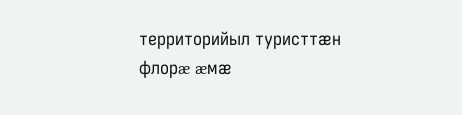территорийыл туристтæн флорæ æмæ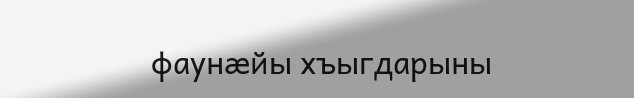фаунæйы хъыгдарыны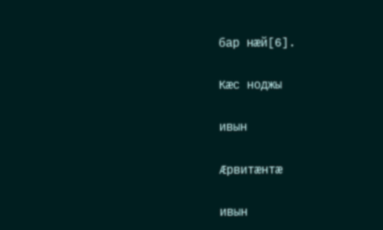бар нæй[6].

Кæс ноджы

ивын

Æрвитæнтæ

ивын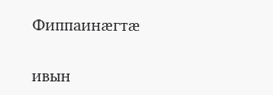Фиппаинæгтæ

ивын